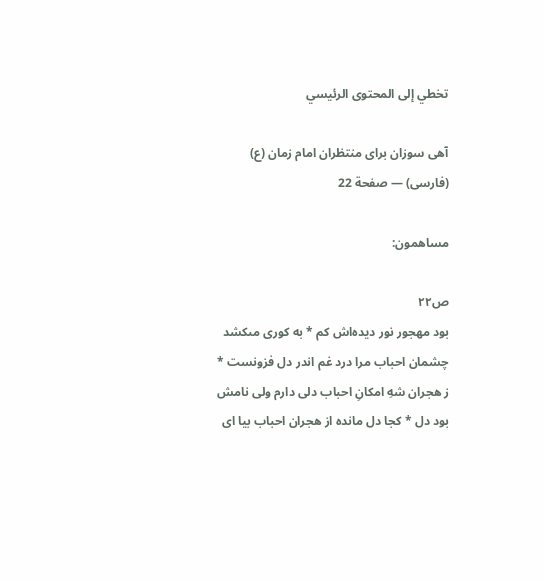تخطي إلى المحتوى الرئيسي

آهى سوزان براى منتظران امام زمان (ع) (فارسى) — صفحة 22

مساهمون:

ص٢٢
بود مهجور نور ديده‌اش كم * به كورى مىكشد چشمان احباب مرا درد غم اندر دل فزونست * ز هجران شهِ امكانِ احباب دلى دارم ولى نامش بود دل * كجا دل مانده از هجران احباب بيا اى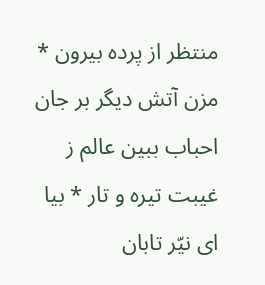منتظر از پرده بيرون * مزن آتش ديگر بر جان احباب ببين عالم ز غيبت تيره و تار * بيا اى نيّر تابان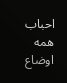احباب همه اوضاع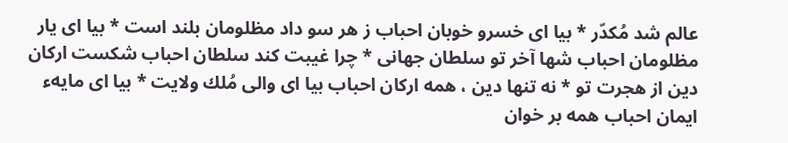عالم شد مُكدّر * بيا اى خسرو خوبان احباب ز هر سو داد مظلومان بلند است * بيا اى يار مظلومان احباب شها آخر تو سلطان جهانى * چرا غيبت كند سلطان احباب شكست اركان دين از هجرت تو * نه تنها دين ، همه اركان احباب بيا اى والى مُلك ولايت * بيا اى مايهء ايمان احباب همه بر خوان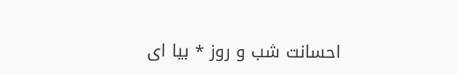احسانت شب و روز * بيا اى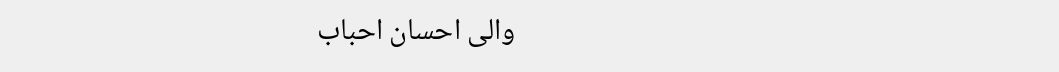والى احسان احباب